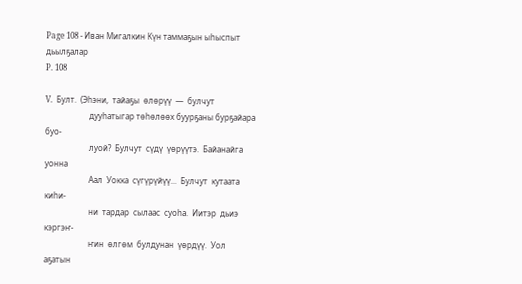Page 108 - Иван Мигалкин Күн таммаҕын ыһыспыт дьылҕалар
P. 108

V.  Булт.  (Эһэни,  тайаҕы  өлөрүү  —  булчут
                      дууһатыгар төһөлөөх буурҕаны бурҕайара буо-
                      луой?  Булчут  сүдү  үөрүүтэ.  Байанайга  уонна
                      Аал  Уокка  сүгүрүйүү...  Булчут  кутаата  киһи-
                      ни  тардар  сылаас  суоһа.  Иитэр  дьиэ  кэргэҥ-
                      ҥин  өлгөм  булдунан  үөрдүү.  Уол  аҕатын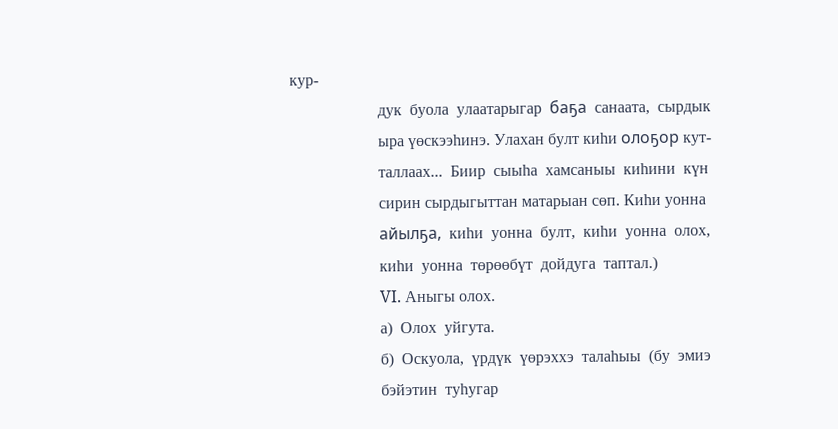кур-
                      дук  буола  улаатарыгар  баҕа  санаата,  сырдык
                      ыра үөскээһинэ. Улахан булт киһи олоҕор кут-
                      таллаах...  Биир  сыыһа  хамсаныы  киһини  күн
                      сирин сырдыгыттан матарыан сөп. Киһи уонна
                      айылҕа,  киһи  уонна  булт,  киһи  уонна  олох,
                      киһи  уонна  төрөөбүт  дойдуга  таптал.)
                      VI. Аныгы олох.
                      а)  Олох  уйгута.
                      б)  Оскуола,  үрдүк  үөрэххэ  талаһыы  (бу  эмиэ
                      бэйэтин  туһугар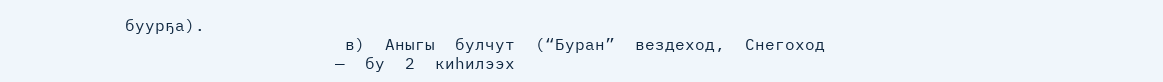буурҕа).
                      в)  Аныгы  булчут  (“Буран”  вездеход,  Снегоход
                     —  бу  2  киһилээх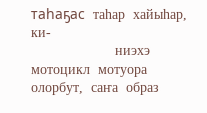таһаҕас  таһар  хайыһар,  ки-
                     ниэхэ  мотоцикл  мотуора  олорбут,  саҥа  образ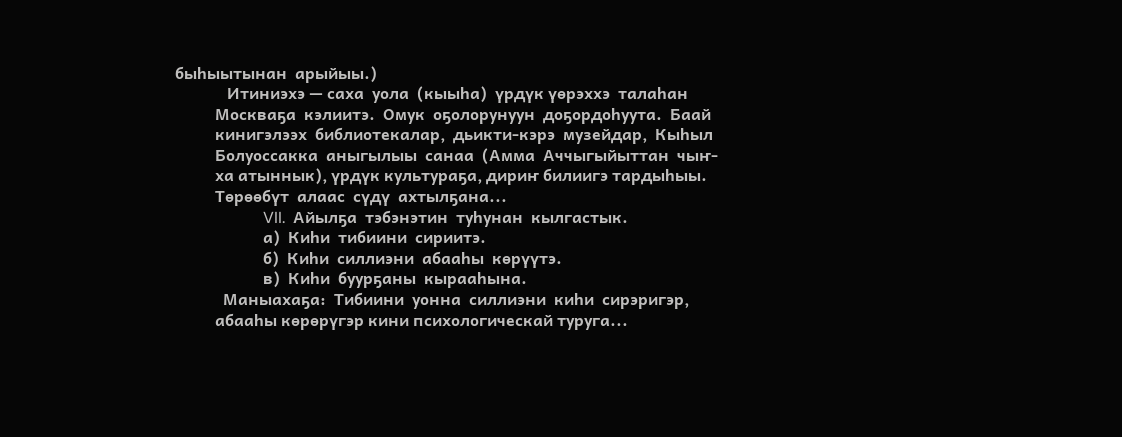быһыытынан  арыйыы.)
             Итиниэхэ — саха  уола  (кыыһа)  үрдүк үөрэххэ  талаһан
          Москваҕа  кэлиитэ.  Омук  оҕолорунуун  доҕордоһуута.  Баай
          кинигэлээх  библиотекалар,  дьикти-кэрэ  музейдар,  Кыһыл
          Болуоссакка  аныгылыы  санаа  (Амма  Аччыгыйыттан  чыҥ-
          ха атыннык), үрдүк культураҕа, дириҥ билиигэ тардыһыы.
          Төрөөбүт  алаас  сүдү  ахтылҕана...
                      VII.  Айылҕа  тэбэнэтин  туһунан  кылгастык.
                      а)  Киһи  тибиини  сириитэ.
                      б)  Киһи  силлиэни  абааһы  көрүүтэ.
                      в)  Киһи  буурҕаны  кырааһына.
            Маныахаҕа:  Тибиини  уонна  силлиэни  киһи  сирэригэр,
          абааһы көрөрүгэр кини психологическай туруга...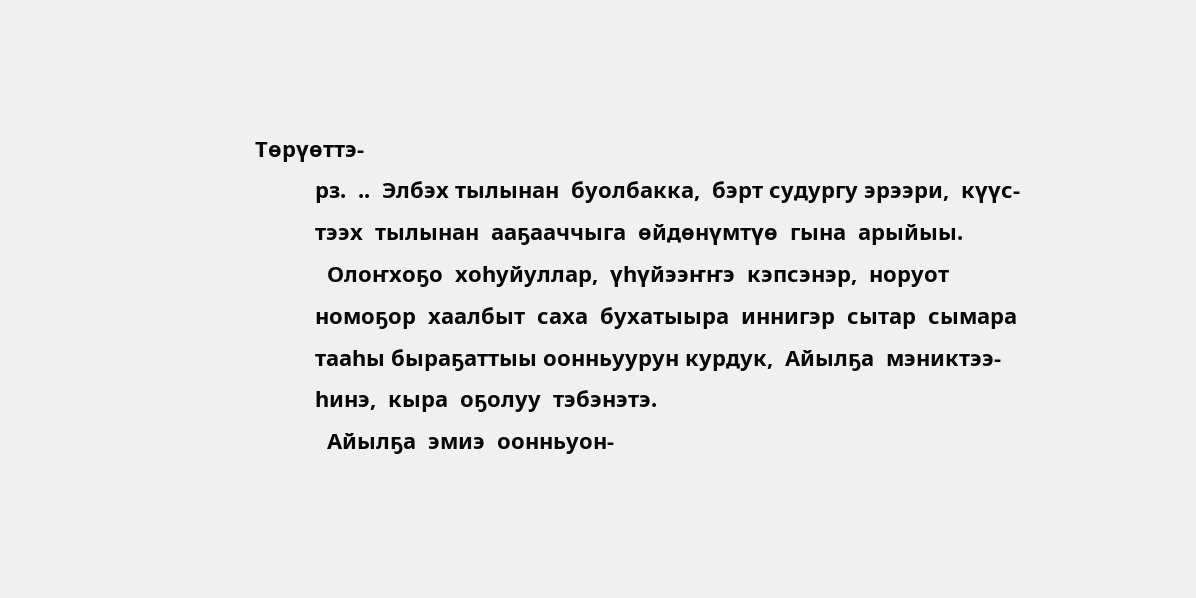Төрүөттэ-
          рз.  ..  Элбэх тылынан  буолбакка,  бэрт судургу эрээри,  күүс-
          тээх  тылынан  ааҕааччыга  өйдөнүмтүө  гына  арыйыы.
            Олоҥхоҕо  хоһуйуллар,  үһүйээҥҥэ  кэпсэнэр,  норуот
          номоҕор  хаалбыт  саха  бухатыыра  иннигэр  сытар  сымара
          тааһы быраҕаттыы оонньуурун курдук,  Айылҕа  мэниктээ-
          һинэ,  кыра  оҕолуу  тэбэнэтэ.
            Айылҕа  эмиэ  оонньуон-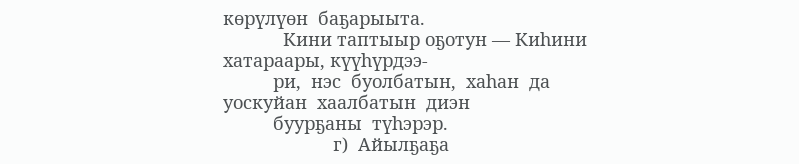көрүлүөн  баҕарыыта.
            Кини таптыыр оҕотун — Киһини хатараары, күүһүрдээ-
          ри,  нэс  буолбатын,  хаһан  да  уоскуйан  хаалбатын  диэн
          буурҕаны  түһэрэр.
                      г)  Айылҕаҕа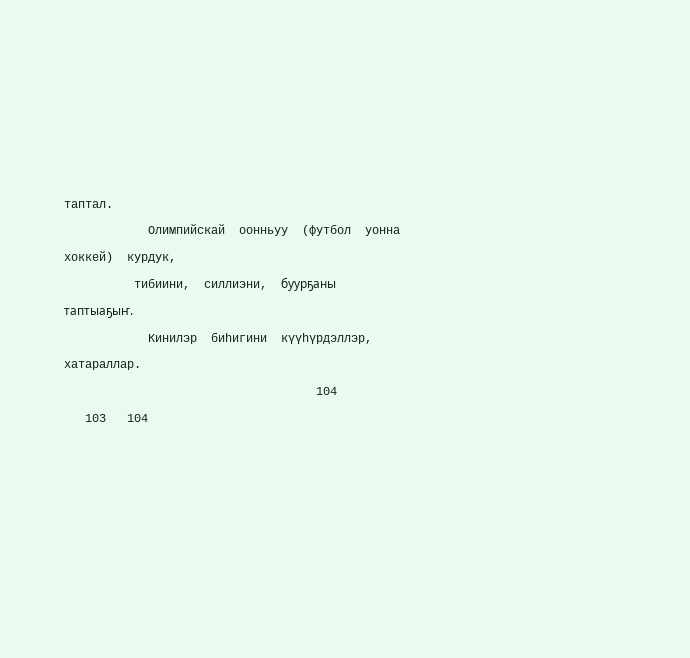таптал.
            Олимпийскай  оонньуу  (футбол  уонна  хоккей)  курдук,
          тибиини,  силлиэни,  буурҕаны  таптыаҕыҥ.
            Кинилэр  биһигини  күүһүрдэллэр,  хатараллар.
                                    104
   103   104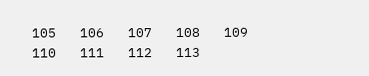105   106   107   108   109   110   111   112   113